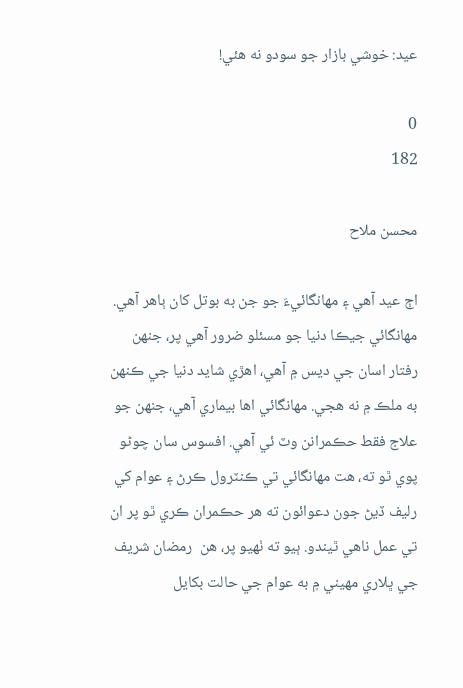عيد: خوشي بازار جو سودو نه هئي!

0
182

محسن ملاح

اڄ عيد آهي ۽ مهانگائيءَ جو جن به بوتل کان ٻاهر آهي. مهانگائي جيڪا دنيا جو مسئلو ضرور آهي پر، جنهن رفتار اسان جي ديس ۾ آهي، اهڙي شايد دنيا جي ڪنهن به ملڪ ۾ نه هجي. مهانگائي اها بيماري آهي، جنهن جو علاج فقط حڪمرانن وٽ ئي آهي. افسوس سان چوڻو پوي ٿو ته، هت مهانگائي تي ڪنٽرول ڪرڻ ۽ عوام کي رليف ڏيڻ جون دعوائون ته هر حڪمران ڪري ٿو پر ان تي عمل ناهي ٿيندو. ٻيو ته ٺهيو پر، هن  رمضان شريف جي ڀلاري مهيني ۾ به عوام جي حالت بکايل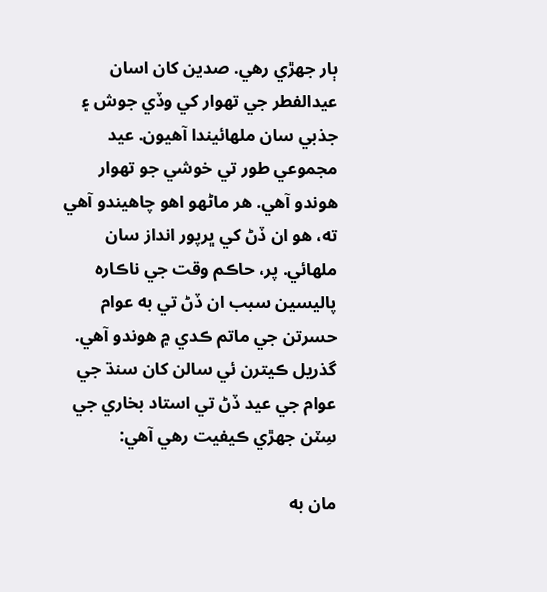ٻار جهڙي رهي. صدين کان اسان عيدالفطر جي تهوار کي وڏي جوش ۽ جذبي سان ملهائيندا آهيون. عيد مجموعي طور تي خوشي جو تهوار هوندو آهي. هر ماڻهو اهو چاهيندو آهي ته، هو ان ڏڻ کي ڀرپور انداز سان ملهائي. پر، حاڪم وقت جي ناڪاره پاليسين سبب ان ڏڻ تي به عوام حسرتن جي ماتم ڪدي ۾ هوندو آهي. گذريل ڪيترن ئي سالن کان سنڌ جي عوام جي عيد ڏڻ تي استاد بخاري جي سِٽن جهڙي ڪيفيت رهي آهي:

مان به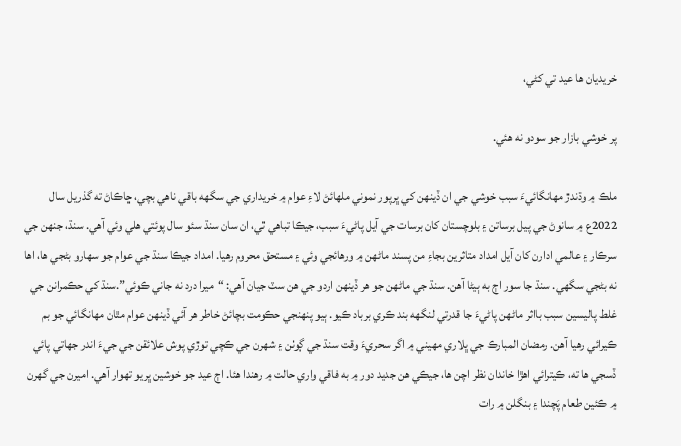خريديان ها عيد تي کڻي،

پر خوشي بازار جو سودو نه هئي.

ملڪ ۾ وڌندڙ مهانگائيءَ سبب خوشي جي ان ڏينهن کي ڀرپور نموني ملهائڻ لاءِ عوام ۾ خريداري جي سگھه باقي ناهي بچي، ڇاڪاڻ ته گذريل سال 2022ع ۾ سانوڻ جي پيل برساتن ۽ بلوچستان کان برسات جي آيل پاڻيءَ سبب، جيڪا تباهي ٿي، ان سان سنڌ سئو سال پوئتي هلي وئي آهي. سنڌ، جنهن جي سرڪار ۽ عالمي ادارن کان آيل امداد متاثرين بجاءِ من پسند ماڻهن ۾ ورهائجي وئي ۽ مستحق محروم رهيا. امداد جيڪا سنڌ جي عوام جو سهارو بڻجي ها، اها نه بڻجي سگھي. سنڌ جا سور اڄ به ٻيڻا آهن. سنڌ جي ماڻهن جو هر ڏينهن اردو جي هن سٽ جيان آهي: “ميرا درد نه جاني ڪوئي”.سنڌ کي حڪمرانن جي غلط پاليسين سبب بااثر ماڻهن پاڻيءَ جا قدرتي لنگھه بند ڪري برباد ڪيو. ٻيو پنهنجي حڪومت بچائڻ خاطر هر آئي ڏينهن عوام مٿان مهانگائي جو بم ڪيرائي رهيا آهن. رمضان المبارڪ جي ڀلاري مهيني ۾ اگر سحريءَ وقت سنڌ جي ڳوٺن ۽ شهرن جي ڪچي توڙي پوش علائقن جي جيءَ اندر جهاتي پائي ڏسجي ها ته، ڪيترائي اهڙا خاندان نظر اچن ها، جيڪي هن جديد دور ۾ به فاقي واري حالت ۾ رهندا هئا. اڄ عيد جو خوشين ڀريو تهوار آهي. اميرن جي گھرن ۾ ڪئين طعام پَچندا ۽ بنگلن ۾ رات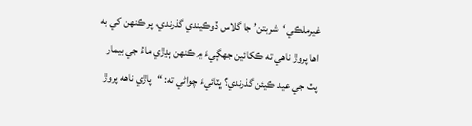غيرملڪي ‘شربتن’ جا گلاس ڏوڪيندي گذرندي، پر ڪنهن کي به اها پروڙ ناهي ته ڪکائين جھڳيءَ ۾ ڪنهن ٻڍڙي ماءُ جي بيمار پٽ جي عيد ڪيئن گذرندي؟ ڀٽائيءَ چواڻي ته: “پاڙي ناهه پروڙ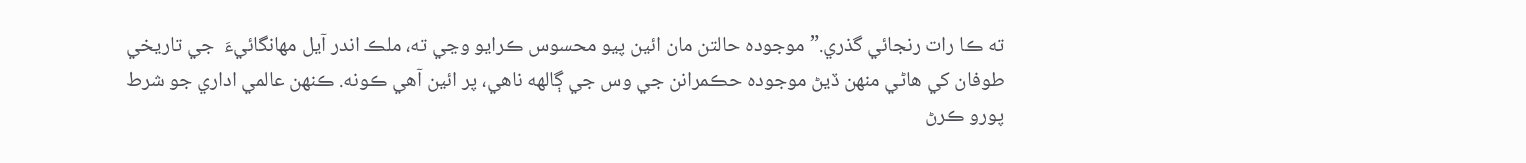ته ڪا رات رنجائي گذري.” موجوده حالتن مان ائين پيو محسوس ڪرايو وڃي ته، ملڪ اندر آيل مهانگائيءَ  جي تاريخي طوفان کي هاڻي منهن ڏيڻ موجوده حڪمرانن جي وس جي ڳالھه ناهي، پر ائين آهي ڪونه. ڪنهن عالمي اداري جو شرط پورو ڪرڻ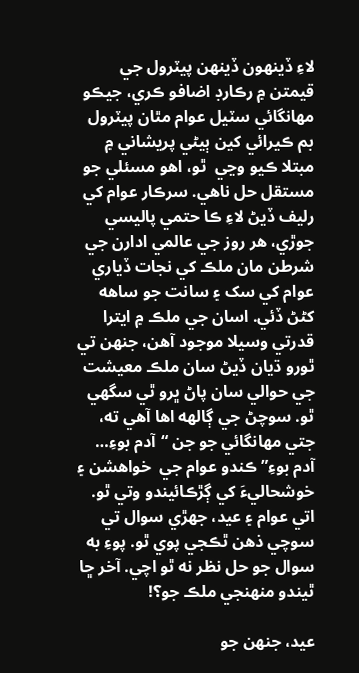لاءِ ڏينهون ڏينهن پيٽرول جي قيمتن ۾ رڪارڊ اضافو ڪري، جيڪو مهانگائي سٽيل عوام مٿان پيٽرول بم ڪيرائي کين ٻيڻي پريشاني ۾ مبتلا ڪيو وڃي  ٿو، اهو مسئلي جو مستقل حل ناهي. سرڪار عوام کي رليف ڏيڻ لاءِ ڪا حتمي پاليسي جوڙي، هر روز جي عالمي ادارن جي شرطن مان ملڪ کي نجات ڏياري عوام کي سک ۽ سانت جو ساهه کڻڻ ڏئي. اسان جي ملڪ ۾ ايترا قدرتي وسيلا موجود آهن، جنهن تي ٿورو ڌيان ڏيڻ سان ملڪ معيشت جي حوالي سان پاڻ ڀرو ٿي سگھي ٿو. سوچڻ جي ڳالهه اها آهي ته، جتي مهانگائي جو جن “آدم بوءِ… آدم بوءِ” ڪندو عوام جي  خواهشن ۽ خوشحاليءَ کي ڳڙڪائيندو وتي ٿو. اتي عوام ۽ عيد، جهڙي سوال تي سوچي ذهن ٿڪجي پوي ٿو. پوءِ به سوال جو حل نظر نه ٿو اچي. آخر ڇا ٿيندو منهنجي ملڪ جو؟!

عيد، جنهن جو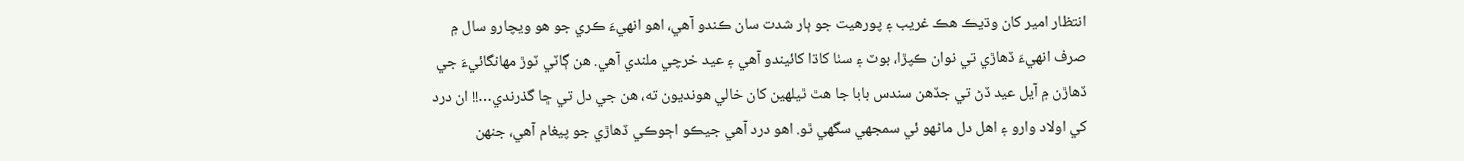انتظار امير کان وڌيڪ هڪ غريب ۽ پورهيت جو ٻار شدت سان ڪندو آهي، اهو انهيءَ ڪري جو هو ويچارو سال ۾ صرف انهيءَ ڏهاڙي تي نوان ڪپڙا، بوٽ ۽ سٺا کاڌا کائيندو آهي ۽ عيد خرچي ملندي آهي. هن ڳاٽي ٽوڙ مهانگائيءَ جي ڏهاڙن ۾ آيل عيد ڏڻ تي جڏهن سندس بابا جا هٿ ٿيلهين کان خالي هونديون ته، هن جي دل تي ڇا گذرندي…!! ان درد کي اولاد وارو ۽ اهل دل ماڻهو ئي سمجھي سگھي ٿو. اهو درد آهي جيڪو اڄوڪي ڏهاڙي جو پيغام آهي، جنهن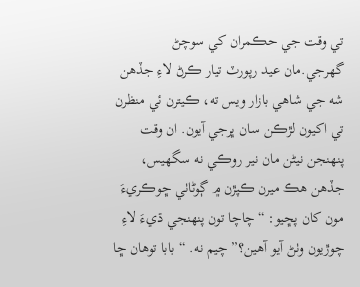تي وقت جي حڪمران کي سوچڻ گھرجي.مان عيد رپورٽ تيار ڪرڻ لاءِ جڏهن شه جي شاهي بازار ويس ته، ڪيترن ئي منظرن تي اکيون لڙڪن سان ڀرجي آيون. ان وقت پنهنجن نيڻن مان نير روڪي نه سگھيس، جڏهن هڪ ميرن ڪپڙن ۾ ڳوڻاٺي ڇوڪريءَ مون کان پڇيو: “چاچا تون پنهنجي ڌيءَ لاءِ چوڙيون وٺڻ آيو آهين؟” چيم نه. “بابا توهان ڇا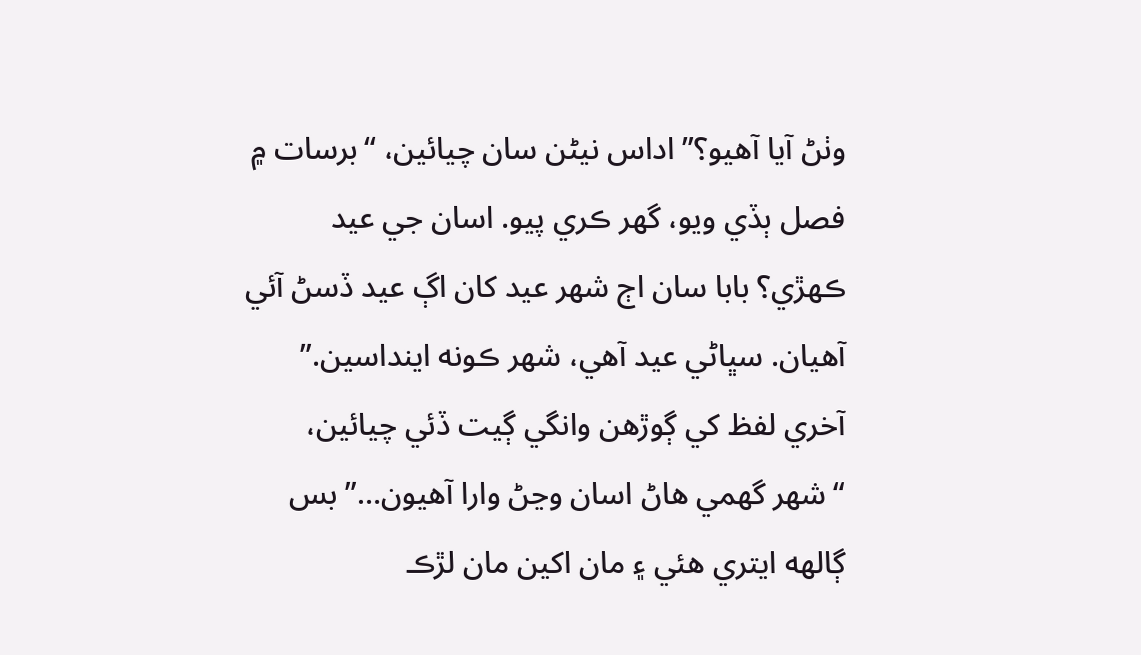وٺڻ آيا آهيو؟” اداس نيڻن سان چيائين، “برسات ۾ فصل ٻڏي ويو، گھر ڪري پيو. اسان جي عيد ڪهڙي؟ بابا سان اڄ شهر عيد کان اڳ عيد ڏسڻ آئي آهيان. سڀاڻي عيد آهي، شهر ڪونه اينداسين.” آخري لفظ کي ڳوڙهن وانگي ڳيت ڏئي چيائين، “شهر گھمي هاڻ اسان وڃڻ وارا آهيون…” بس ڳالهه ايتري هئي ۽ مان اکين مان لڙڪ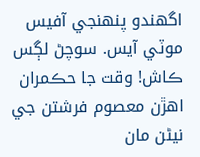اگھندو پنهنجي آفيس موٽي آيس. سوچڻ لڳس ڪاش! وقت جا حڪمران اهڙن معصوم فرشتن جي نيڻن مان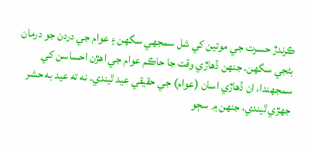ڪرندڙ حسرت جي موتين کي شل سمجھي سگھن ۽ عوام جي دردن جو درمان بڻجي سگھن. جنهن ڏهاڙي وقت جا حاڪم عوام جي اهڙن احساسن کي سمجھندا، ان ڏهاڙي اسان (عوام) جي حقيقي عيد ٿيندي. نه ته عيد به حشر جهڙي ٿيندي، جنهن ۾ سڄو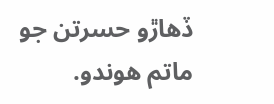ڏهاڙو حسرتن جو ماتم هوندو.